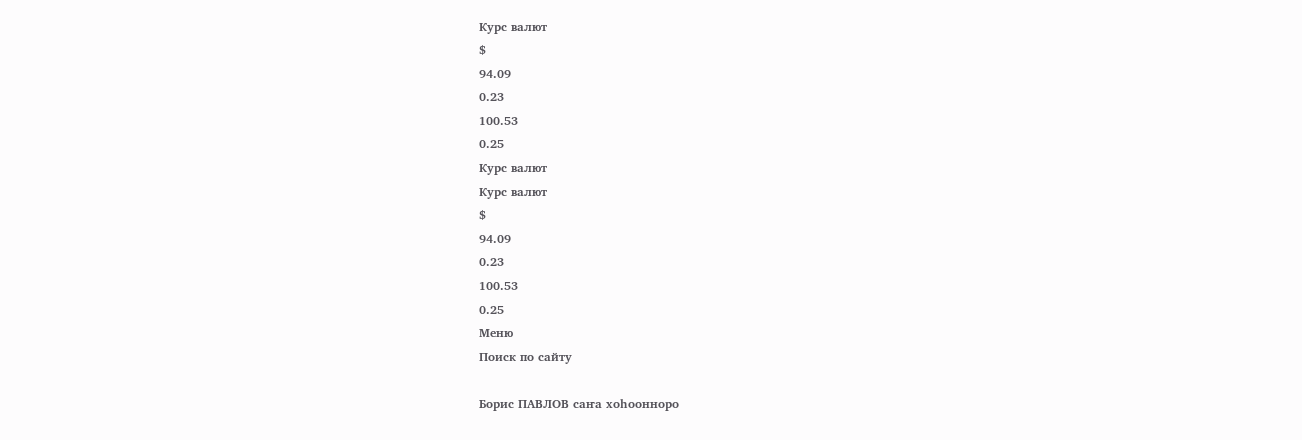Курс валют
$
94.09
0.23
100.53
0.25
Курс валют
Курс валют
$
94.09
0.23
100.53
0.25
Меню
Поиск по сайту

Борис ПАВЛОВ саҥа хоһоонноро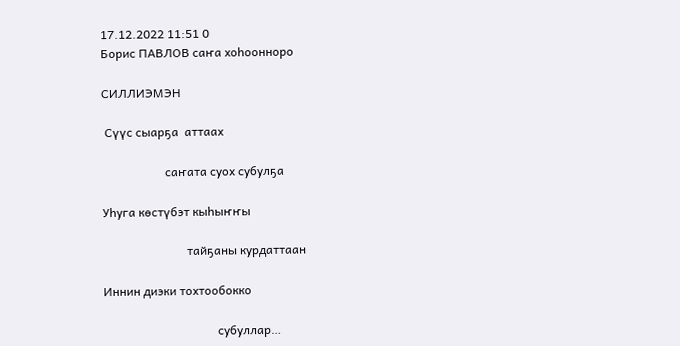17.12.2022 11:51 0
Борис ПАВЛОВ саҥа хоһоонноро

СИЛЛИЭМЭН

 Сүүс сыарҕа  аттаах

                     саҥата суох субулҕа

Уһуга көстүбэт кыһыҥҥы

                            тайҕаны курдаттаан

Иннин диэки тохтообокко

                                      субуллар…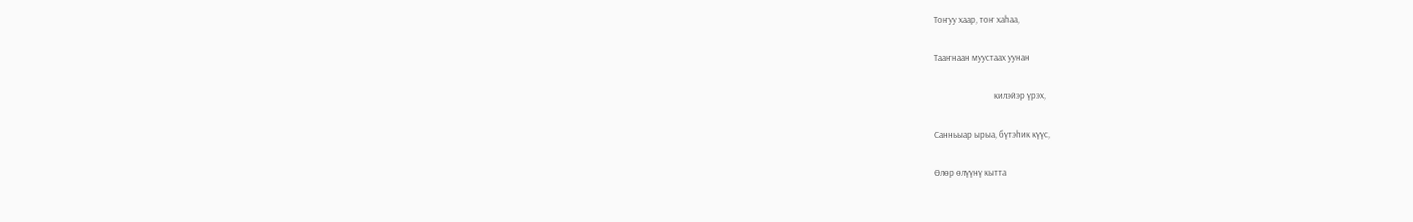Тоҥуу хаар, тоҥ хаһаа,

Тааҥнаан муустаах уунан

                              килэйэр үрэх,

Санньыар ырыа, бүтэһик күүс,

Өлөр өлүүнү кытта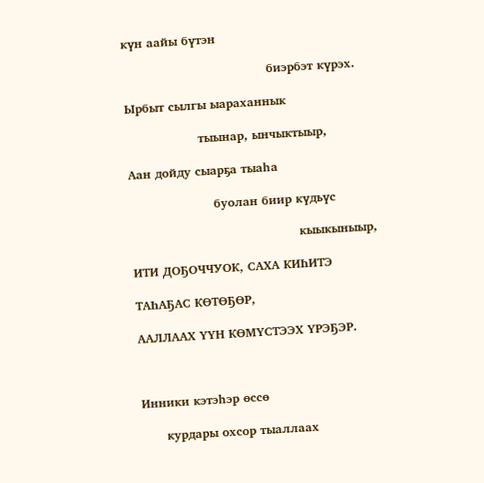күн аайы бүтэн

                                    биэрбэт күрэх.

Ырбыт сылгы ыараханнык

                  тыынар, ынчыктыыр,

Аан дойду сыарҕа тыаһа

                     буолан биир күдьүс

                                          кыыкыныыр,

ИТИ ДОҔОЧЧУОК, САХА КИҺИТЭ

ТАҺАҔАС КӨТӨҔӨР,

ААЛЛААХ ҮҮН КӨМҮСТЭЭХ ҮРЭҔЭР.



Инники кэтэһэр өссө

      курдары охсор тыаллаах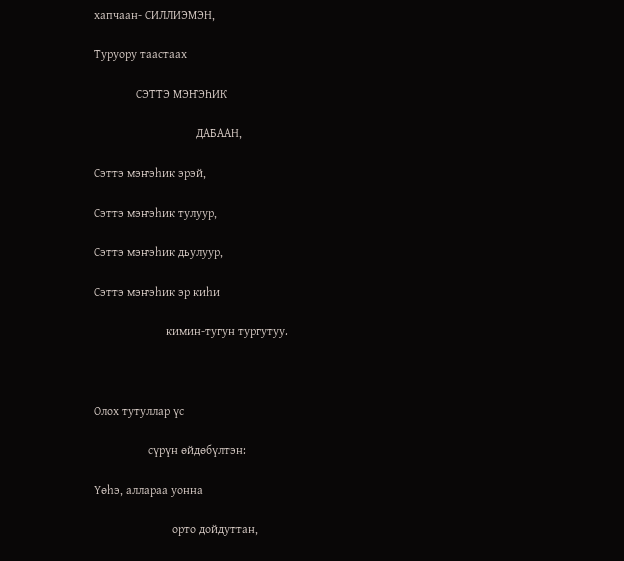хапчаан- СИЛЛИЭМЭН,

Туруору таастаах

              СЭТТЭ МЭҤЭҺИК

                                  ДАБААН,

Сэттэ мэҥэһик эрэй,

Сэттэ мэҥэһик тулуур,

Сэттэ мэҥэһик дьулуур,

Сэттэ мэҥэһик эр киһи

                        кимин-тугун тургутуу.



Олох тутуллар үс

                  сүрүн өйдөбүлтэн:

Үөһэ, аллараа уонна

                          орто дойдуттан,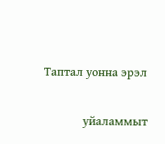Таптал уонна эрэл

             уйаламмыт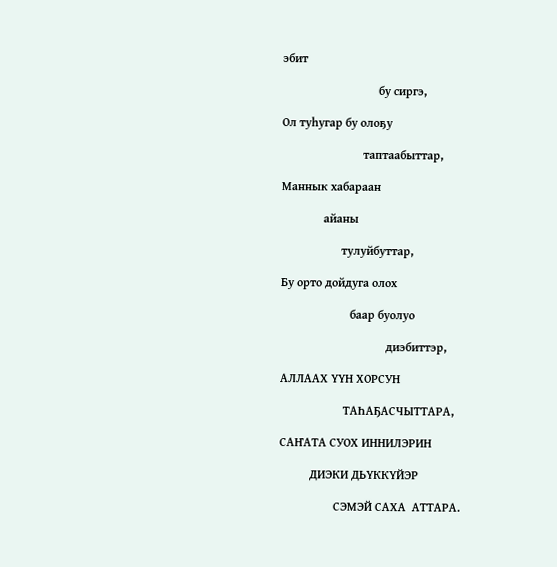эбит

                                бу сиргэ,

Ол туһугар бу олоҕу

                           таптаабыттар,

Маннык хабараан

              айаны

                    тулуйбуттар,

Бу орто дойдуга олох

                       баар буолуо

                                   диэбиттэр,

АЛЛААХ ҮҮН ХОРСУН

                     ТАҺАҔАСЧЫТТАРА,

САҤАТА СУОХ ИННИЛЭРИН

          ДИЭКИ ДЬҮККҮЙЭР

                  СЭМЭЙ САХА  АТТАРА.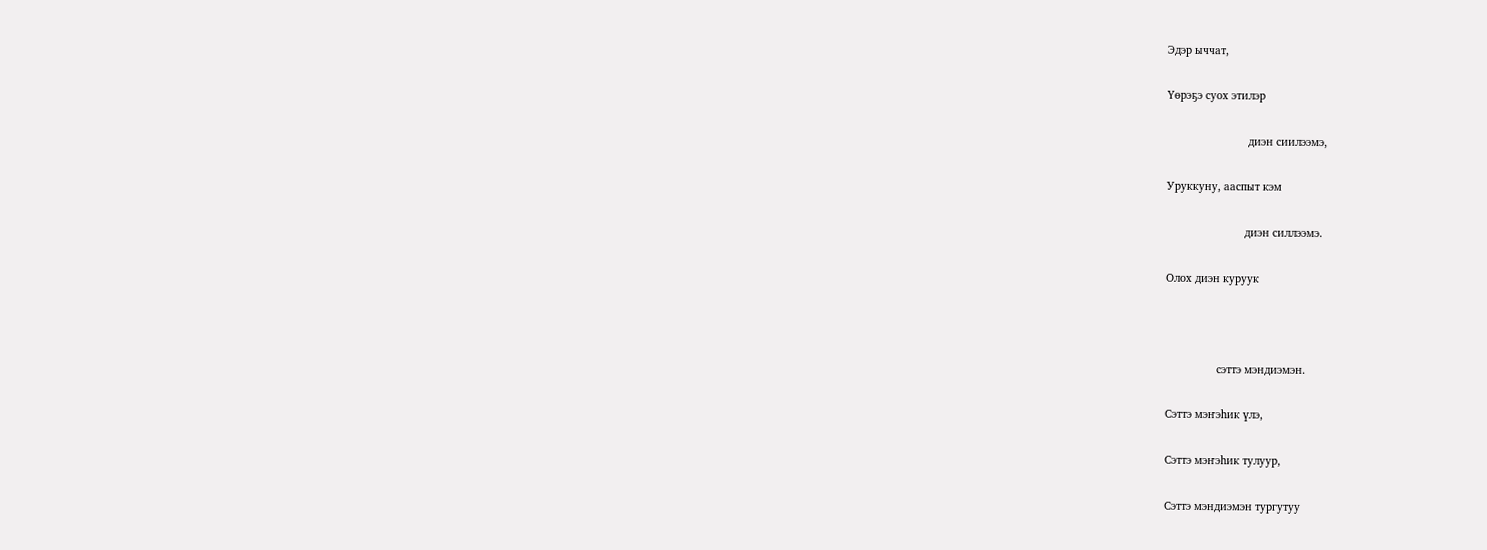Эдэр ыччат,

Үөрэҕэ суох этилэр

                           диэн сиилээмэ,

Уруккуну, ааспыт кэм

                          диэн силлээмэ.

Олох диэн куруук



                 сэттэ мэндиэмэн.

Сэттэ мэҥэһик үлэ,

Сэттэ мэҥэһик тулуур,

Сэттэ мэндиэмэн тургутуу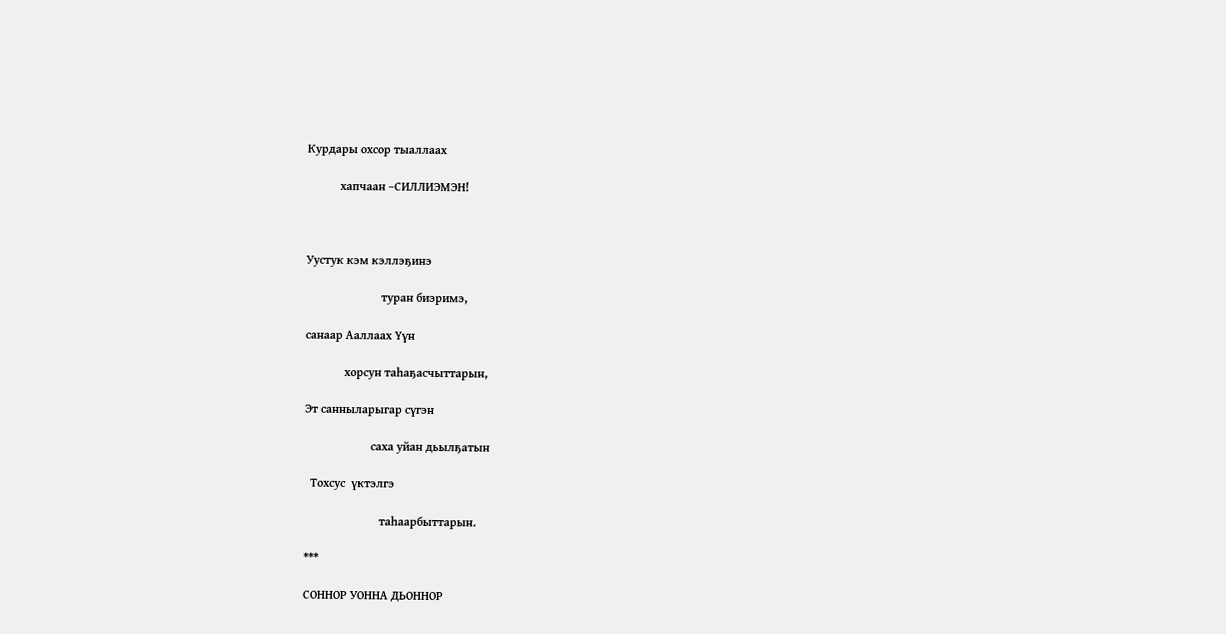Курдары охсор тыаллаах

           хапчаан –СИЛЛИЭМЭН!



Уустук кэм кэллэҕинэ

                         туран биэримэ,

санаар Ааллаах Үүн

             хорсун таһаҕасчыттарын,

Эт санныларыгар сүгэн

                      саха уйан дьылҕатын

  Тохсус  үктэлгэ

                         таһаарбыттарын.

***

СОННОР УОННА ДЬОННОР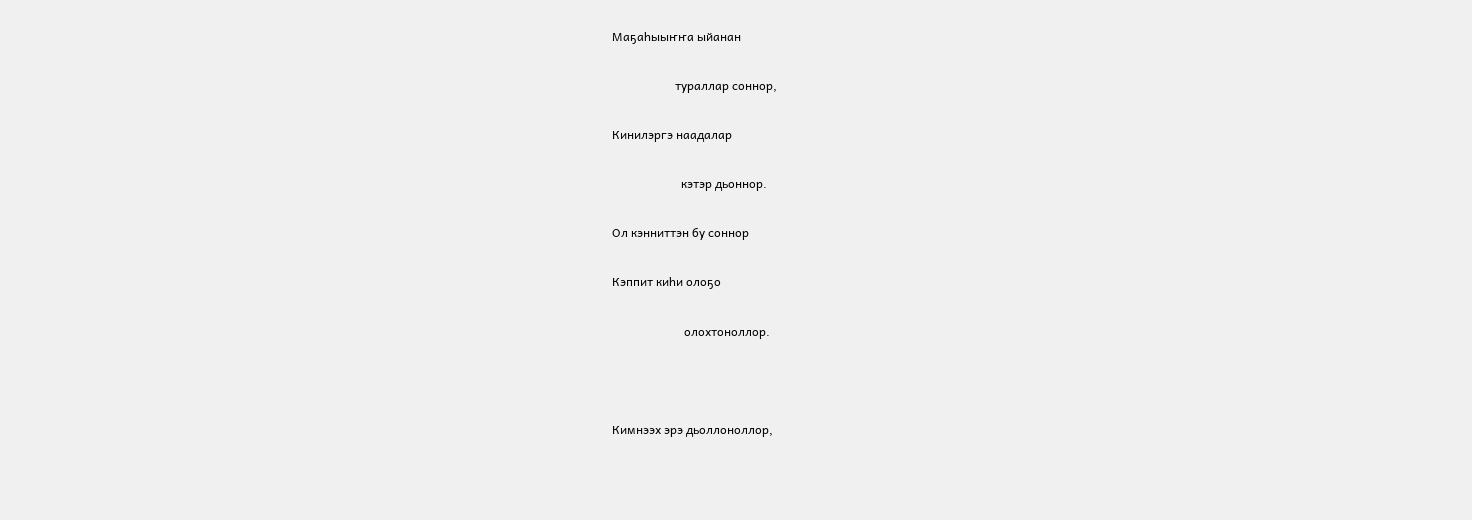Маҕаһыыҥҥа ыйанан

                     тураллар соннор,

Кинилэргэ наадалар

                       кэтэр дьоннор.

Ол кэнниттэн бу соннор

Кэппит киһи олоҕо

                        олохтоноллор.



Кимнээх эрэ дьоллоноллор,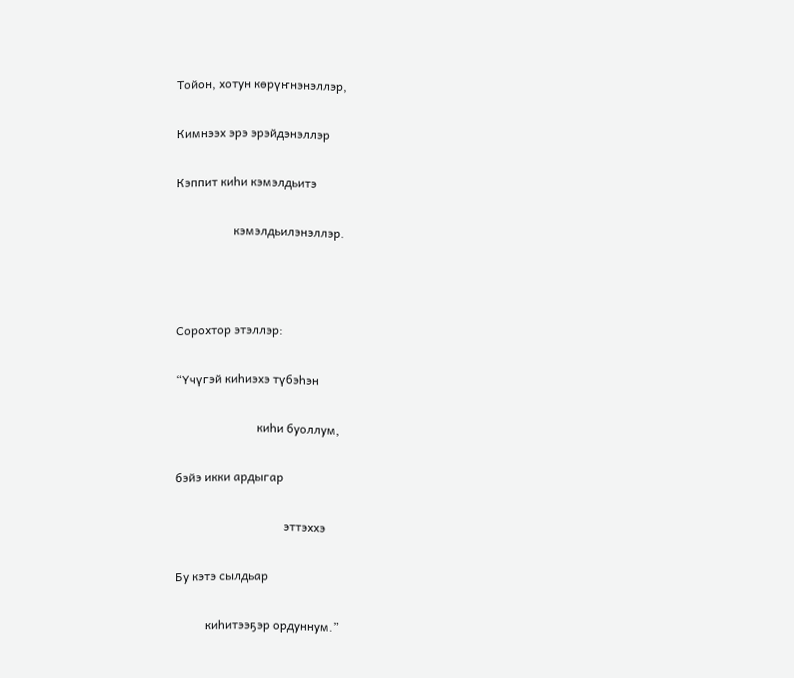Тойон, хотун көрүҥнэнэллэр,

Кимнээх эрэ эрэйдэнэллэр

Кэппит киһи кэмэлдьитэ

                   кэмэлдьилэнэллэр.



Сорохтор этэллэр:

“Үчүгэй киһиэхэ түбэһэн

                           киһи буоллум,

бэйэ икки ардыгар

                                    эттэххэ

Бу кэтэ сылдьар

          киһитээҕэр ордуннум.”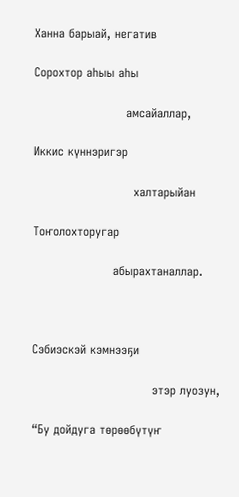Ханна барыай, негатив

Сорохтор аһыы аһы

                       амсайаллар,

Иккис күннэригэр

                         халтарыйан

Тоҥолохторугар

                    абырахтаналлар.



Сэбиэскэй кэмнээҕи

                              этэр луозун,

“Бу дойдуга төрөөбүтүҥ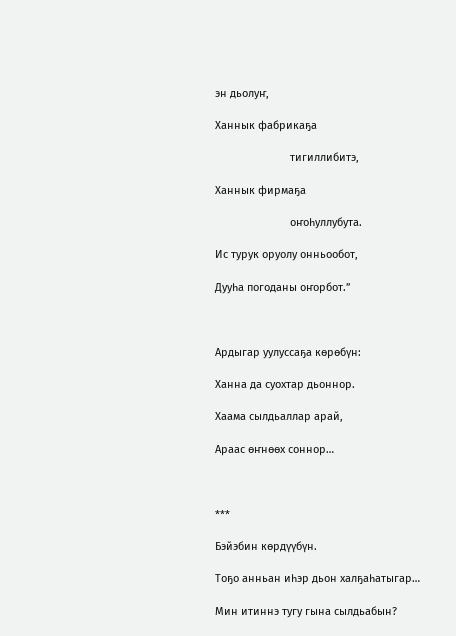эн дьолуҥ,

Ханнык фабрикаҕа

                         тигиллибитэ,

Ханнык фирмаҕа

                         оҥоһуллубута.

Ис турук оруолу онньообот,

Дууһа погоданы оҥорбот.”



Ардыгар уулуссаҕа көрөбүн:

Ханна да суохтар дьоннор.

Хаама сылдьаллар арай,

Араас өҥнөөх соннор…



***

Бэйэбин көрдүүбүн.

Тоҕо анньан иһэр дьон халҕаһатыгар…

Мин итиннэ тугу гына сылдьабын?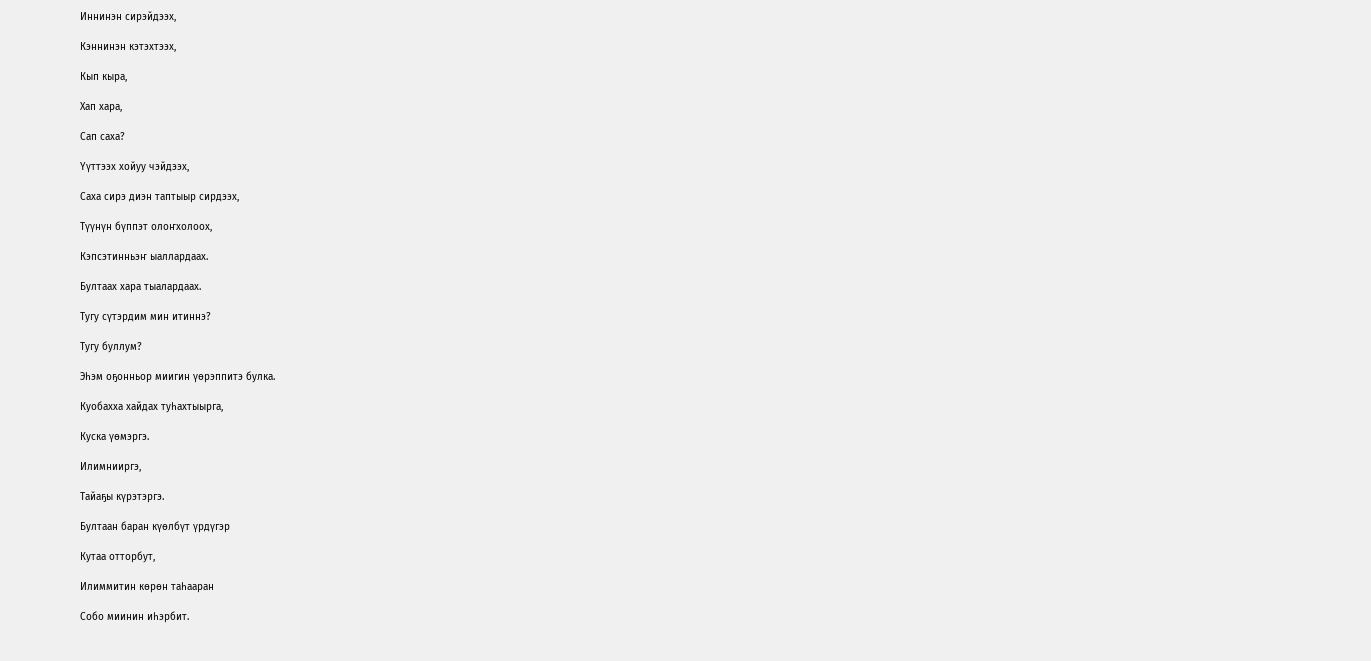Иннинэн сирэйдээх,

Кэннинэн кэтэхтээх,

Кып кыра,

Хап хара,

Сап саха?

Үүттээх хойуу чэйдээх,

Саха сирэ диэн таптыыр сирдээх,

Түүнүн бүппэт олоҥхолоох,

Кэпсэтинньэҥ ыаллардаах.

Бултаах хара тыалардаах.

Тугу сүтэрдим мин итиннэ?

Тугу буллум?

Эһэм оҕонньор миигин үөрэппитэ булка.

Куобахха хайдах туһахтыырга,

Куска үөмэргэ.

Илимнииргэ,

Тайаҕы күрэтэргэ.

Бултаан баран күөлбүт үрдүгэр

Кутаа отторбут,

Илиммитин көрөн таһааран

Собо миинин иһэрбит.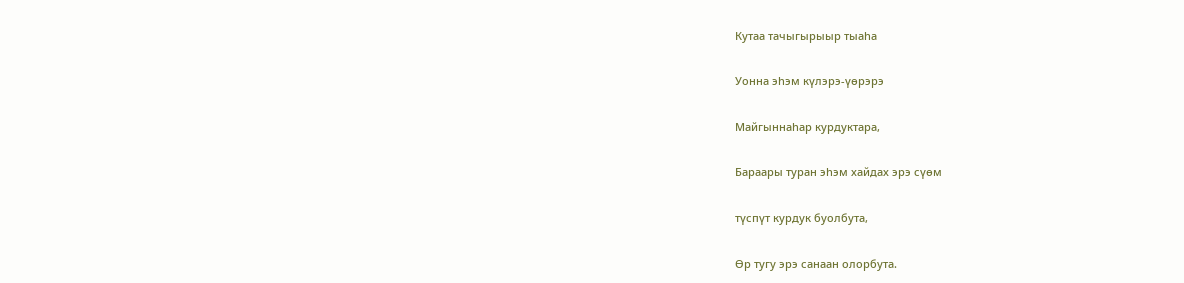Кутаа тачыгырыыр тыаһа

Уонна эһэм күлэрэ-үөрэрэ

Майгыннаһар курдуктара,

Бараары туран эһэм хайдах эрэ сүөм

түспүт курдук буолбута,

Өр тугу эрэ санаан олорбута.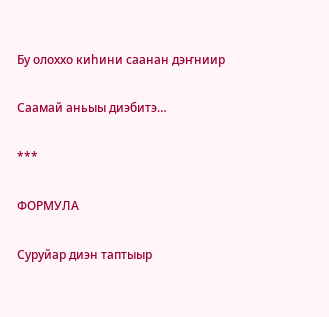Бу олоххо киһини саанан дэҥниир

Саамай аньыы диэбитэ…

***

ФОРМУЛА

Суруйар диэн таптыыр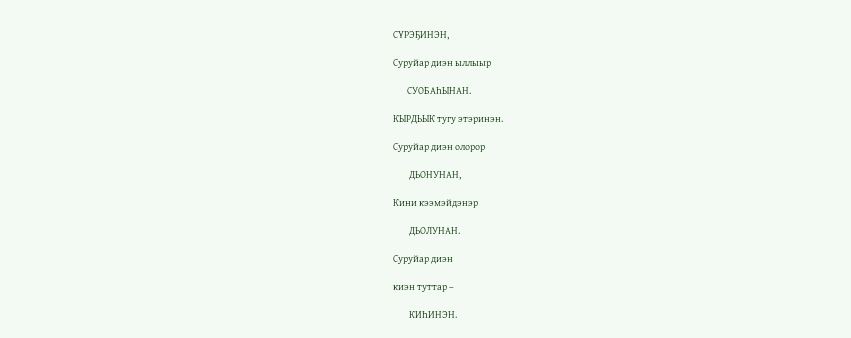СҮРЭҔИНЭН,

Суруйар диэн ыллыыр

       СУОБАҺЫНАН.

КЫРДЬЫК тугу этэринэн.

Суруйар диэн олорор

        ДЬОНУНАН,

Кини кээмэйдэнэр

        ДЬОЛУНАН.

Суруйар диэн

киэн туттар –

        КИҺИНЭН.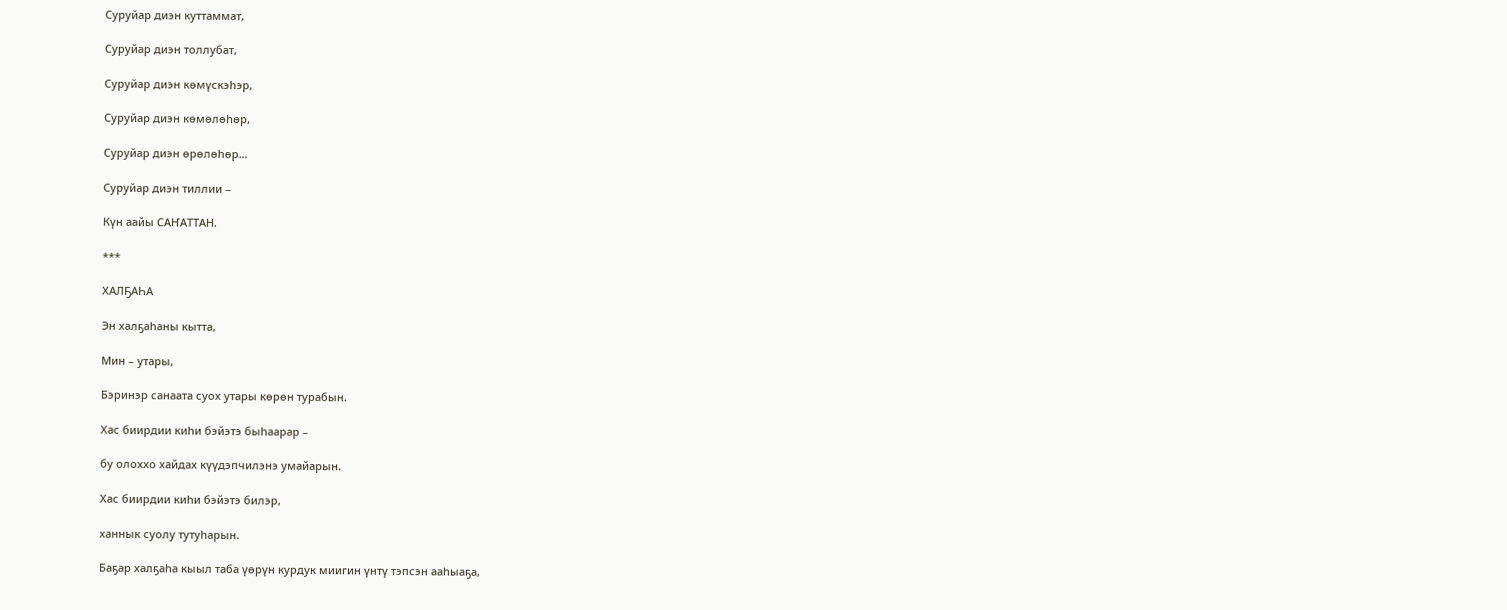Суруйар диэн куттаммат,

Суруйар диэн толлубат,

Суруйар диэн көмүскэһэр,

Суруйар диэн көмөлөһөр,

Суруйар диэн өрөлөһөр…

Суруйар диэн тиллии –

Күн аайы САҤАТТАН.

***

ХАЛҔАҺА

Эн халҕаһаны кытта,

Мин – утары,

Бэринэр санаата суох утары көрөн турабын.

Хас биирдии киһи бэйэтэ быһаарар –

бу олоххо хайдах күүдэпчилэнэ умайарын.

Хас биирдии киһи бэйэтэ билэр,

ханнык суолу тутуһарын.

Баҕар халҕаһа кыыл таба үөрүн курдук миигин үнтү тэпсэн ааһыаҕа,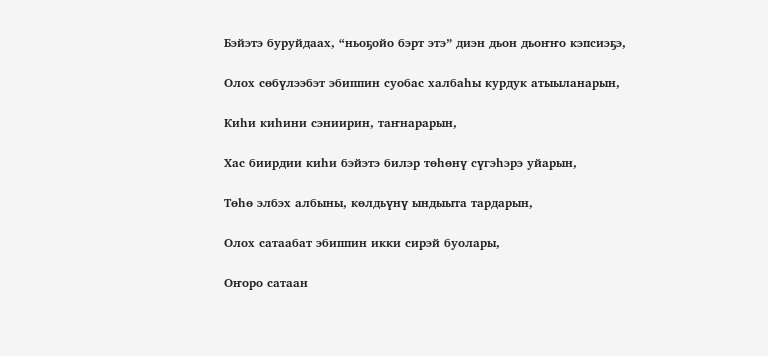Бэйэтэ буруйдаах, “ньоҕойо бэрт этэ” диэн дьон дьоҥҥо кэпсиэҕэ,

Олох сөбүлээбэт эбиппин суобас халбаһы курдук атыыланарын,

Киһи киһини сэниирин, таҥнарарын,

Хас биирдии киһи бэйэтэ билэр төһөнү сүгэһэрэ уйарын,

Төһө элбэх албыны, көлдьүнү ындыыта тардарын,

Олох сатаабат эбиппин икки сирэй буолары,

Оҥоро сатаан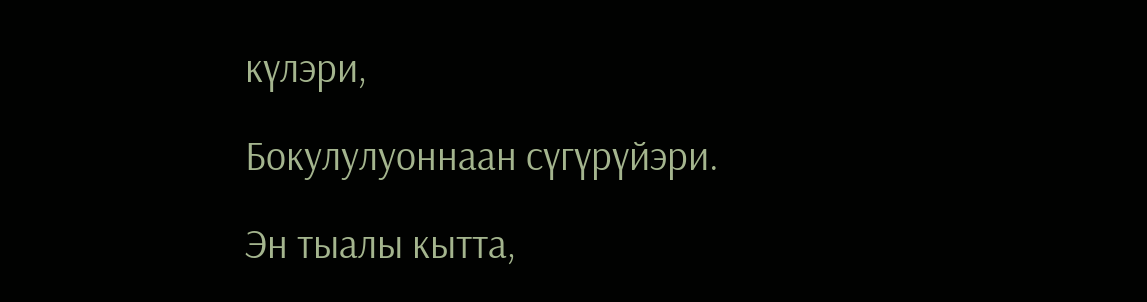күлэри,

Бокулулуоннаан сүгүрүйэри.

Эн тыалы кытта,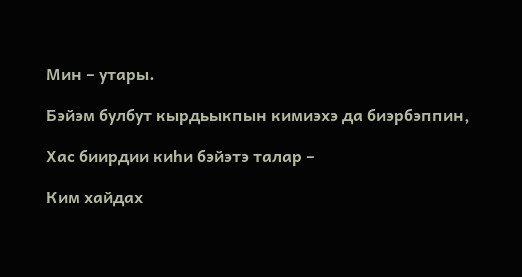Мин – утары.

Бэйэм булбут кырдьыкпын кимиэхэ да биэрбэппин,

Хас биирдии киһи бэйэтэ талар –

Ким хайдах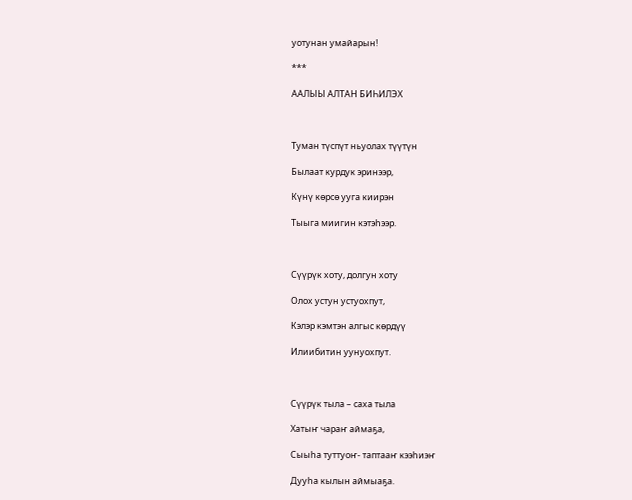уотунан умайарын!

***

ААЛЫЫ АЛТАН БИҺИЛЭХ



Туман түспүт ньуолах түүтүн

Былаат курдук эринээр,

Күнү көрсө ууга киирэн

Тыыга миигин кэтэһээр.



Сүүрүк хоту, долгун хоту

Олох устун устуохпут,

Кэлэр кэмтэн алгыс көрдүү

Илиибитин уунуохпут.



Сүүрүк тыла – саха тыла

Хатыҥ чараҥ аймаҕа,

Сыыһа туттуоҥ- таптааҥ кээһиэҥ

Дууһа кылын аймыаҕа.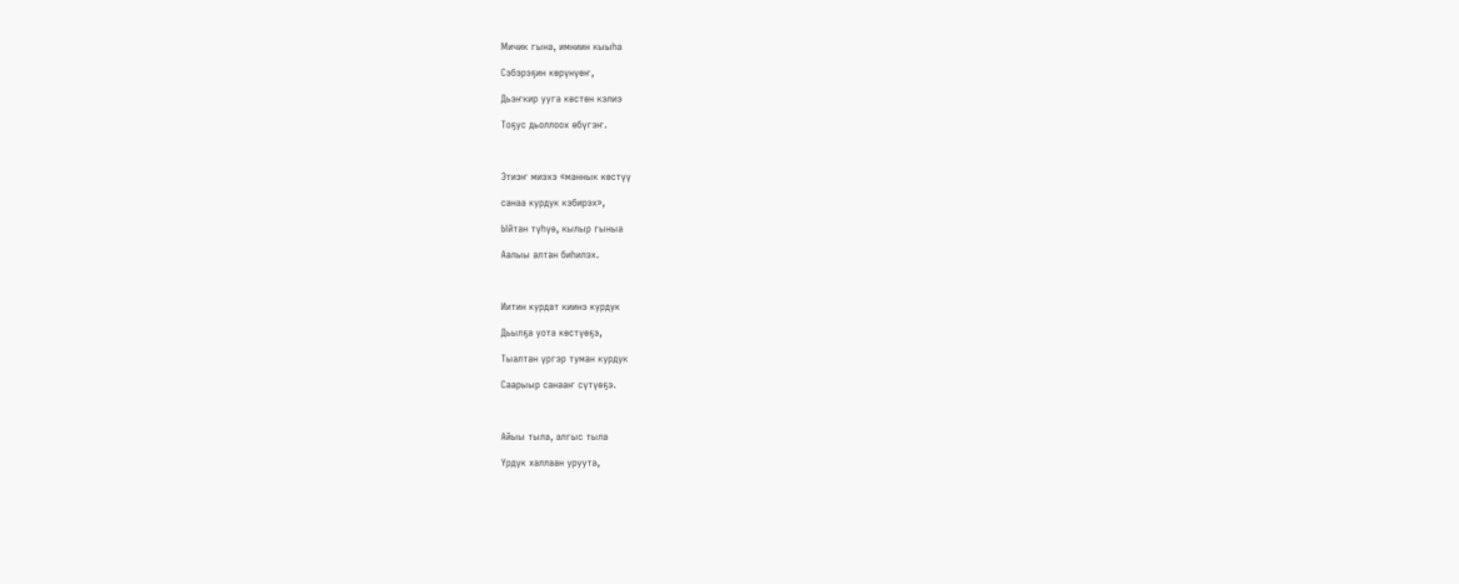Мичик гына, имниин кыыһа

Сэбэрэҕин көрүнүөҥ,

Дьэҥкир ууга көстөн кэлиэ

Тоҕус дьоллоох өбүгэҥ.



Этиэҥ миэхэ «маннык көстүү

санаа курдук кэбирэх»,

Ыйтан түһүө, кылыр гыныа

Аалыы алтан биһилэх.



Иитин курдат киинэ курдук

Дьылҕа уота көстүөҕэ,

Тыалтан үргэр туман курдук

Саарыыр санааҥ сүтүөҕэ.



Айыы тыла, алгыс тыла

Үрдүк халлаан уруута,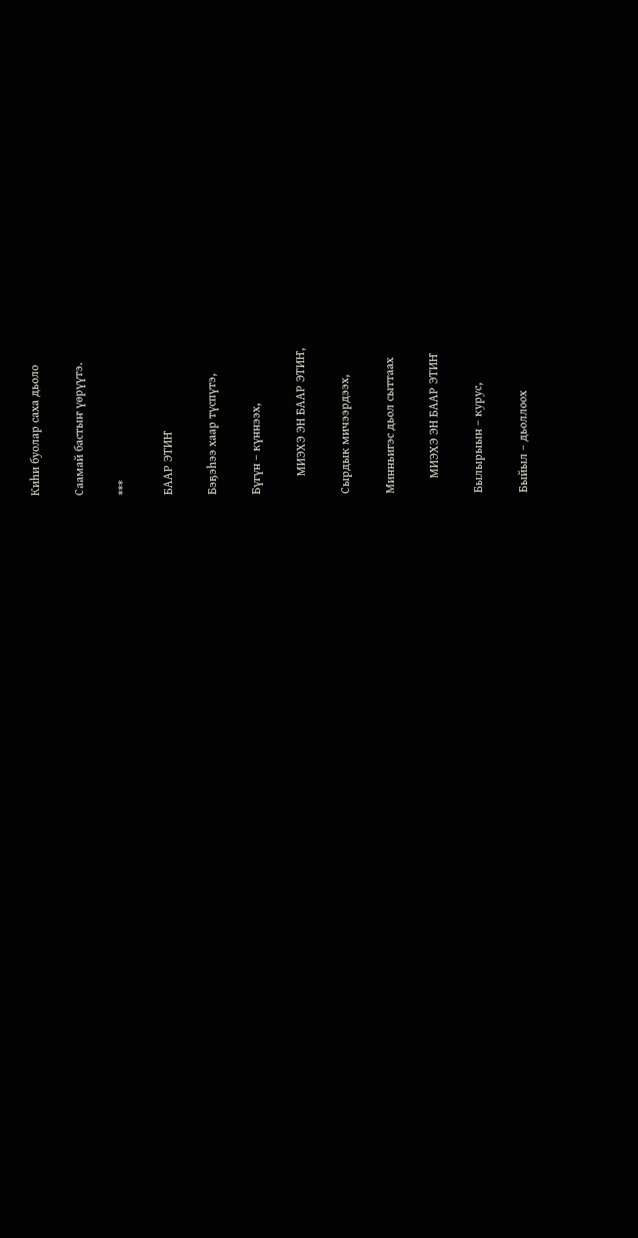Киһи буолар саха дьоло

Саамай бастыҥ үөрүүтэ.

***

БААР ЭТИҤ

Бэҕэһээ хаар түспүтэ,

Бүгүн – күннээх,

      МИЭХЭ ЭН БААР ЭТИҤ,

Сырдык мичээрдээх,

Минньигэс дьол сыттаах

     МИЭХЭ ЭН БААР ЭТИҤ

Былырыын – курус,

Быйыл – дьоллоох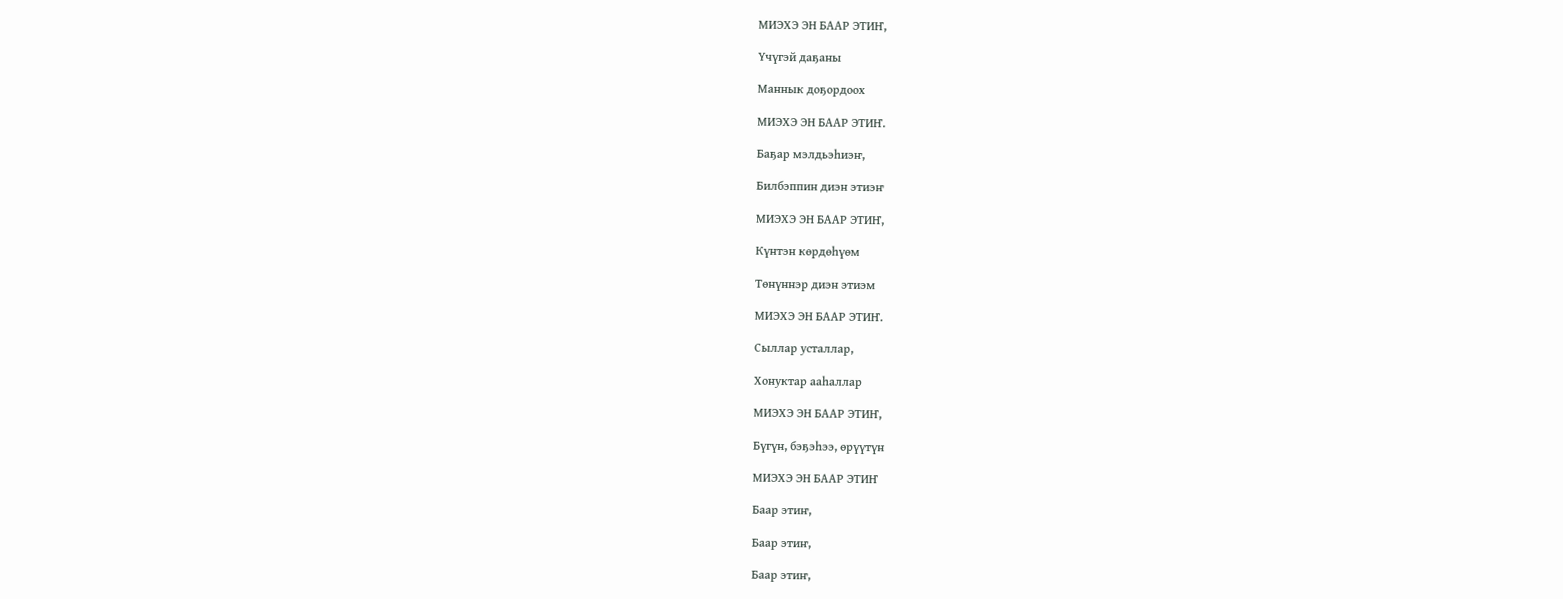МИЭХЭ ЭН БААР ЭТИҤ,

Үчүгэй даҕаны

Маннык доҕордоох

МИЭХЭ ЭН БААР ЭТИҤ.

Баҕар мэлдьэһиэҥ,

Билбэппин диэн этиэҥ

МИЭХЭ ЭН БААР ЭТИҤ,

Күнтэн көрдөһүөм

Төнүннэр диэн этиэм

МИЭХЭ ЭН БААР ЭТИҤ.

Сыллар усталлар,

Хонуктар ааһаллар

МИЭХЭ ЭН БААР ЭТИҤ,

Бүгүн, бэҕэһээ, өрүүтүн

МИЭХЭ ЭН БААР ЭТИҤ

Баар этиҥ,

Баар этиҥ,

Баар этиҥ,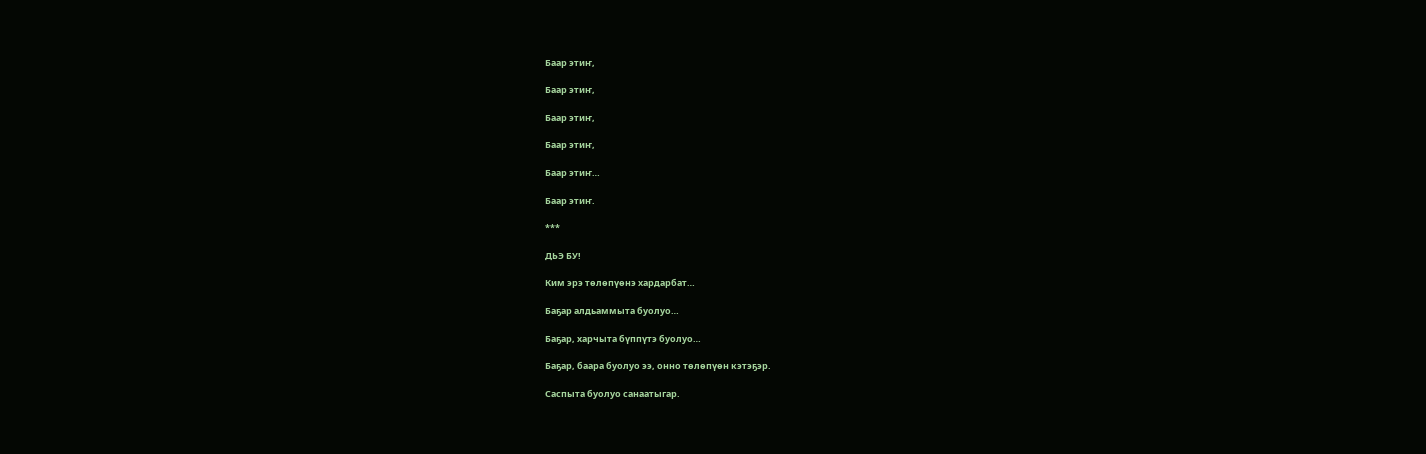Баар этиҥ,

Баар этиҥ,

Баар этиҥ,

Баар этиҥ,

Баар этиҥ…

Баар этиҥ.

***

ДЬЭ БУ!

Ким эрэ төлөпүөнэ хардарбат…

Баҕар алдьаммыта буолуо…

Баҕар, харчыта бүппүтэ буолуо…

Баҕар, баара буолуо ээ, онно төлөпүөн кэтэҕэр.

Саспыта буолуо санаатыгар.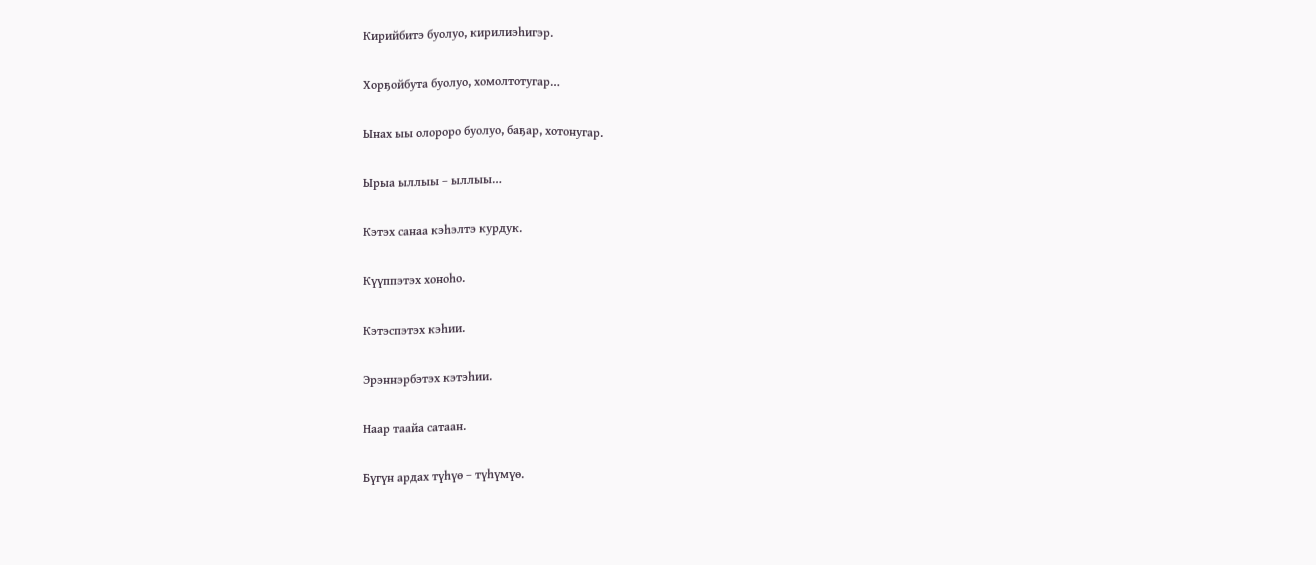Кирийбитэ буолуо, кирилиэһигэр.

Хорҕойбута буолуо, хомолтотугар…

Ынах ыы олороро буолуо, баҕар, хотонугар.

Ырыа ыллыы – ыллыы…

Кэтэх санаа кэһэлтэ курдук.

Күүппэтэх хоноһо.

Кэтэспэтэх кэһии.

Эрэннэрбэтэх кэтэһии.

Наар таайа сатаан.

Бүгүн ардах түһүө – түһүмүө.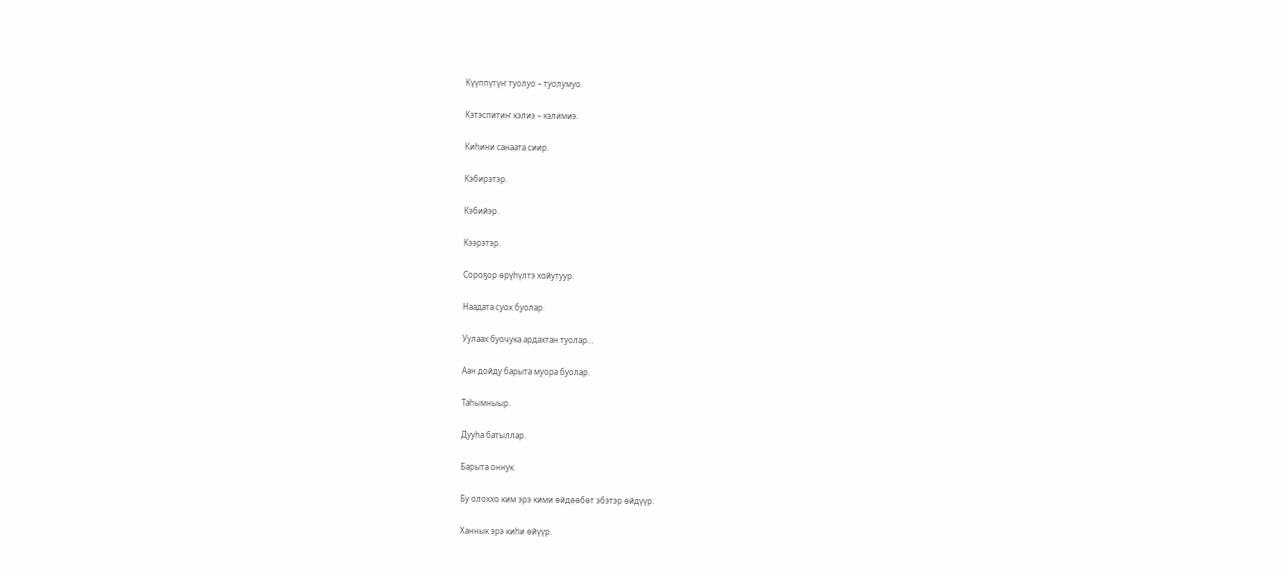Күүппүтүҥ туолуо – туолумуо.

Кэтэспитиҥ кэлиэ – кэлимиэ.

Киһини санаата сиир.

Кэбирэтэр.

Кэбийэр.

Кээрэтэр.

Сороҕор өрүһүлтэ хойутуур.

Наадата суох буолар.

Уулаах буочука ардахтан туолар…

Аан дойду барыта муора буолар.

Таһымныыр.

Дууһа батыллар.

Барыта оннук.

Бу олоххо ким эрэ кими өйдөөбөт эбэтэр өйдүүр.

Ханнык эрэ киһи өйүүр.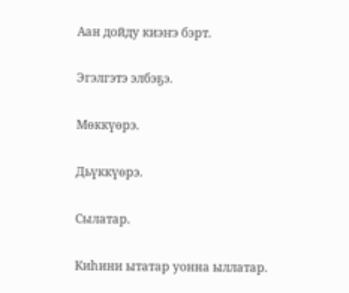Аан дойду киэҥэ бэрт.

Эгэлгэтэ элбэҕэ.

Мөккүөрэ.

Дьүккүөрэ.

Сылатар.

Киһини ытатар уонна ыллатар.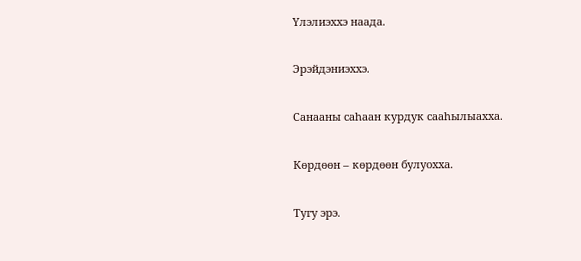Үлэлиэххэ наада.

Эрэйдэниэххэ.

Санааны саһаан курдук сааһылыахха.

Көрдөөн – көрдөөн булуохха.

Тугу эрэ.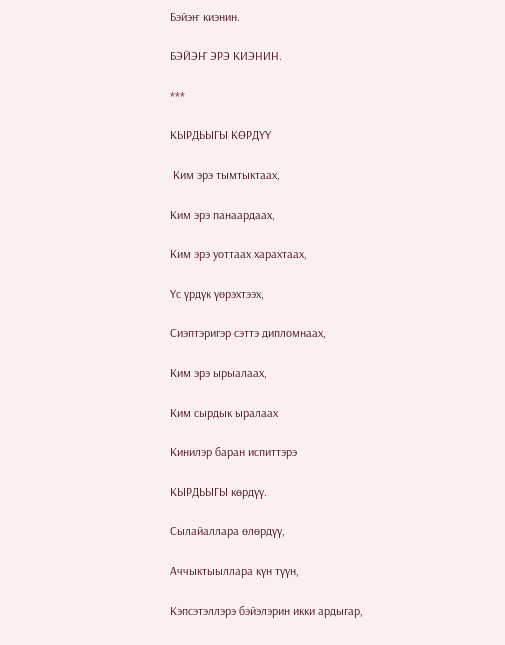Бэйэҥ киэнин.

БЭЙЭҤ ЭРЭ КИЭНИН.

***

КЫРДЬЫГЫ КӨРДҮҮ

 Ким эрэ тымтыктаах,

Ким эрэ панаардаах,

Ким эрэ уоттаах харахтаах,

Үс үрдүк үөрэхтээх,

Сиэптэригэр сэттэ дипломнаах,

Ким эрэ ырыалаах,

Ким сырдык ыралаах

Кинилэр баран испиттэрэ

КЫРДЬЫГЫ көрдүү.

Сылайаллара өлөрдүү,

Аччыктыыллара күн түүн,

Кэпсэтэллэрэ бэйэлэрин икки ардыгар,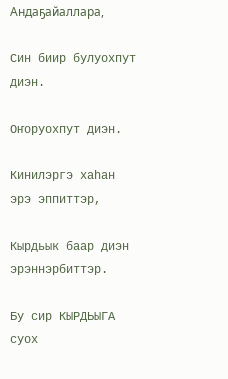Андаҕайаллара,

Син биир булуохпут диэн.

Оҥоруохпут диэн.

Кинилэргэ хаһан эрэ эппиттэр,

Кырдьык баар диэн эрэннэрбиттэр.

Бу сир КЫРДЬЫГА суох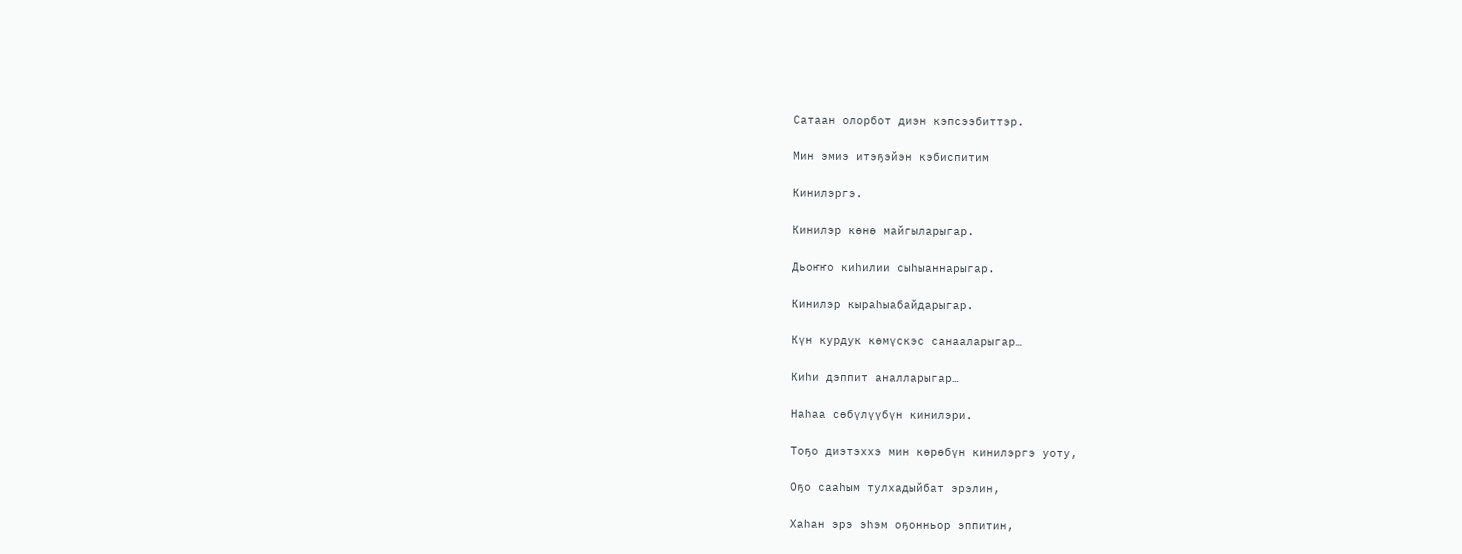Сатаан олорбот диэн кэпсээбиттэр.

Мин эмиэ итэҕэйэн кэбиспитим

Кинилэргэ.

Кинилэр көнө майгыларыгар.

Дьоҥҥо киһилии сыһыаннарыгар.

Кинилэр кыраһыабайдарыгар.

Күн курдук көмүскэс санааларыгар…

Киһи дэппит аналларыгар…

Наһаа сөбүлүүбүн кинилэри.

Тоҕо диэтэххэ мин көрөбүн кинилэргэ уоту,

Оҕо сааһым тулхадыйбат эрэлин,

Хаһан эрэ эһэм оҕонньор эппитин,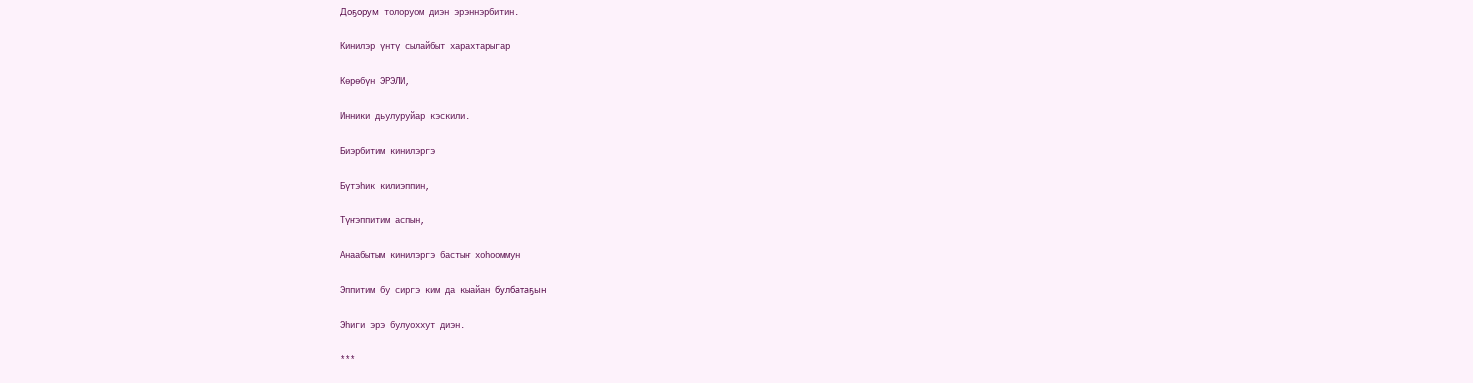Доҕорум толоруом диэн эрэннэрбитин.

Кинилэр үнтү сылайбыт харахтарыгар

Көрөбүн ЭРЭЛИ,

Инники дьулуруйар кэскили.

Биэрбитим кинилэргэ

Бүтэһик килиэппин,

Түҥэппитим аспын,

Анаабытым кинилэргэ бастыҥ хоһооммун

Эппитим бу сиргэ ким да кыайан булбатаҕын

Эһиги эрэ булуоххут диэн.

***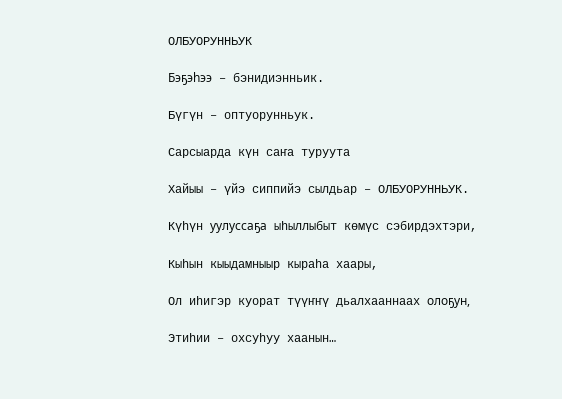ОЛБУОРУННЬУК

Бэҕэһээ – бэнидиэнньик.

Бүгүн – оптуорунньук.

Сарсыарда күн саҥа туруута

Хайыы – үйэ сиппийэ сылдьар – ОЛБУОРУННЬУК.

Күһүн уулуссаҕа ыһыллыбыт көмүс сэбирдэхтэри,

Кыһын кыыдамныыр кыраһа хаары,

Ол иһигэр куорат түүҥҥү дьалхааннаах олоҕун,

Этиһии – охсуһуу хаанын…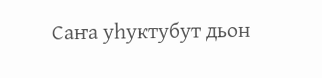Саҥа уһуктубут дьон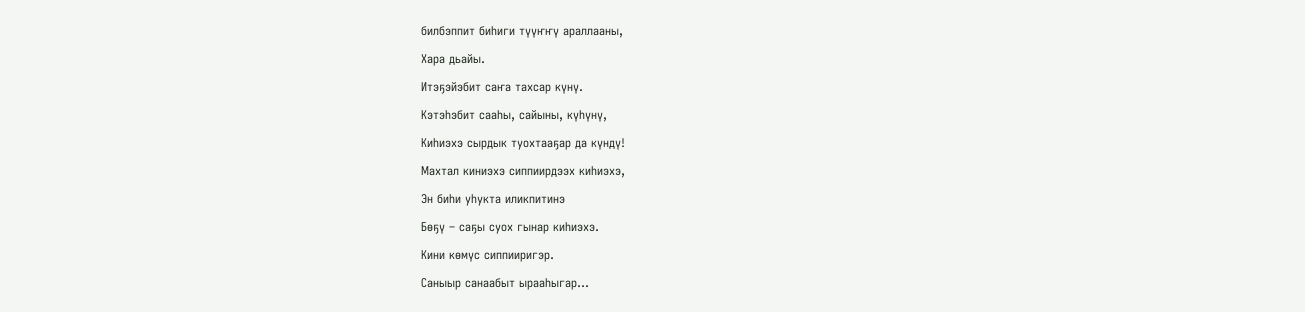билбэппит биһиги түүҥҥү араллааны,

Хара дьайы.

Итэҕэйэбит саҥа тахсар күнү.

Кэтэһэбит сааһы, сайыны, күһүнү,

Киһиэхэ сырдык туохтааҕар да күндү!

Махтал киниэхэ сиппиирдээх киһиэхэ,

Эн биһи уһукта иликпитинэ

Бөҕү – саҕы суох гынар киһиэхэ.

Кини көмүс сиппииригэр.

Саныыр санаабыт ырааһыгар…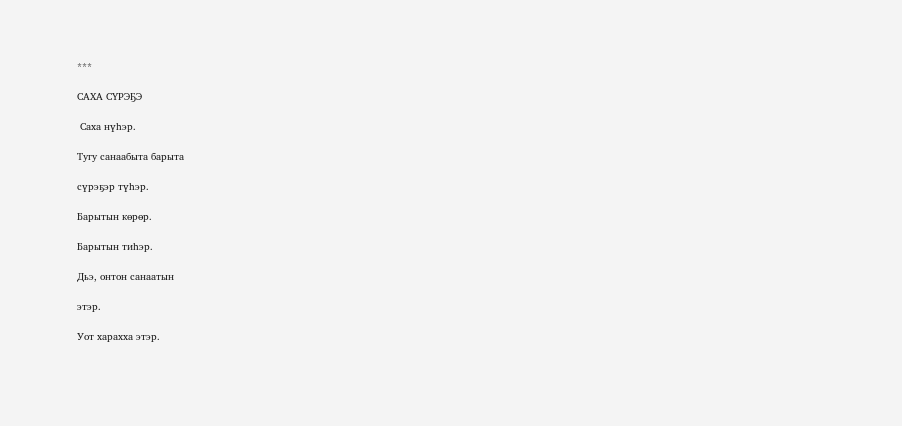***

САХА СҮРЭҔЭ

 Саха нүһэр.

Тугу санаабыта барыта

сүрэҕэр түһэр.

Барытын көрөр.

Барытын тиһэр.

Дьэ, онтон санаатын

этэр.

Уот харахха этэр.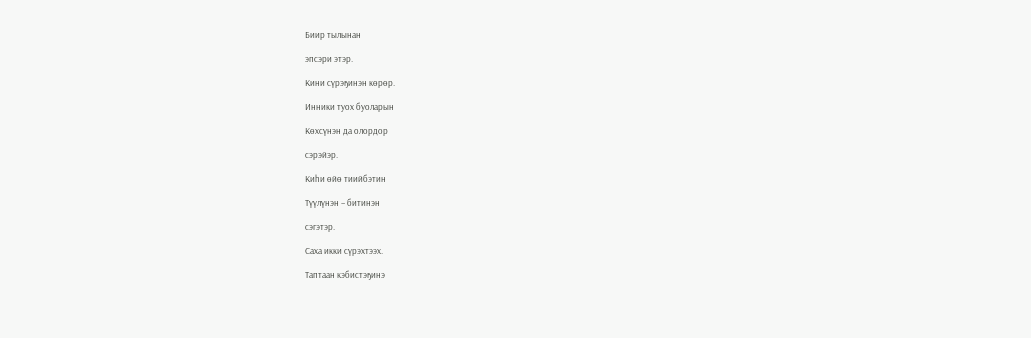Биир тылынан

эпсэри этэр.

Кини сүрэҕинэн көрөр.

Инники туох буоларын

Көхсүнэн да олордор

сэрэйэр.

Киһи өйө тиийбэтин

Түүлүнэн – битинэн

сэгэтэр.

Саха икки сүрэхтээх.

Таптаан кэбистэҕинэ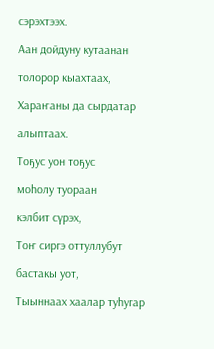сэрэхтээх.

Аан дойдуну кутаанан

толорор кыахтаах,

Хараҥаны да сырдатар

алыптаах.

Тоҕус уон тоҕус

моһолу туораан

кэлбит сүрэх,

Тоҥ сиргэ оттуллубут

бастакы уот,

Тыыннаах хаалар туһугар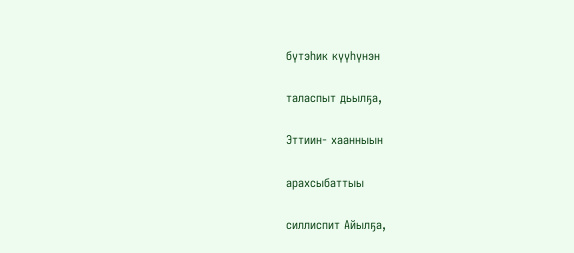бүтэһик күүһүнэн

таласпыт дьылҕа,

Эттиин- хаанныын

арахсыбаттыы

силлиспит Айылҕа,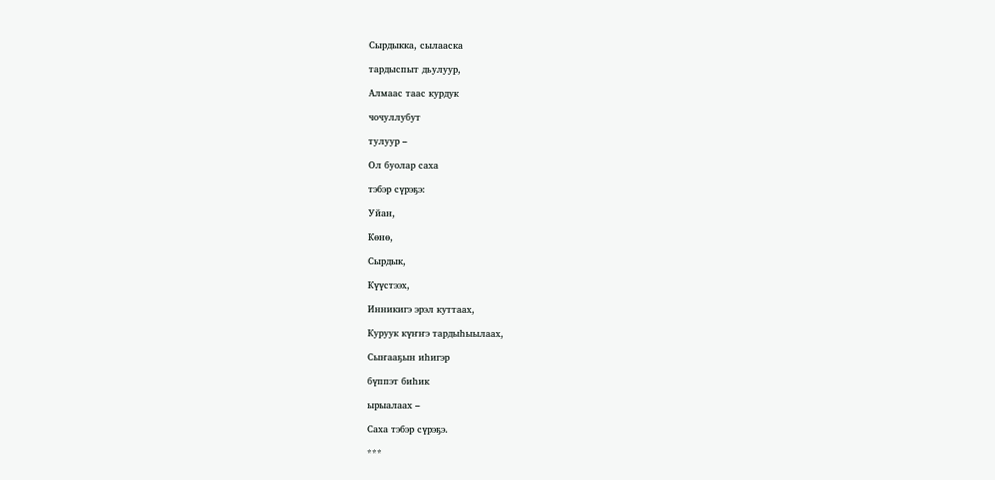Сырдыкка, сылааска

тардыспыт дьулуур,

Алмаас таас курдук

чочуллубут

тулуур –

Ол буолар саха

тэбэр сүрэҕэ:

Уйан,

Көнө,

Сырдык,

Күүстээх,

Инникигэ эрэл куттаах,

Куруук күҥҥэ тардыһыылаах,

Сыҥааҕын иһигэр

бүппэт биһик

ырыалаах –

Саха тэбэр сүрэҕэ.

***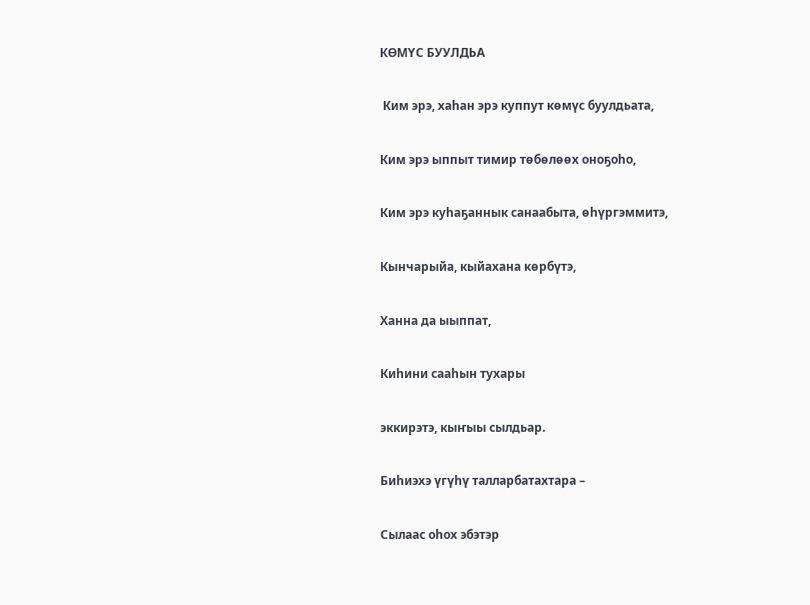КӨМҮС БУУЛДЬА

 Ким эрэ, хаһан эрэ куппут көмүс буулдьата,

Ким эрэ ыппыт тимир төбөлөөх оноҕоһо,

Ким эрэ куһаҕаннык санаабыта, өһүргэммитэ,

Кынчарыйа, кыйахана көрбүтэ,

Ханна да ыыппат,

Киһини сааһын тухары

эккирэтэ, кыҥыы сылдьар.

Биһиэхэ үгүһү талларбатахтара –

Сылаас оһох эбэтэр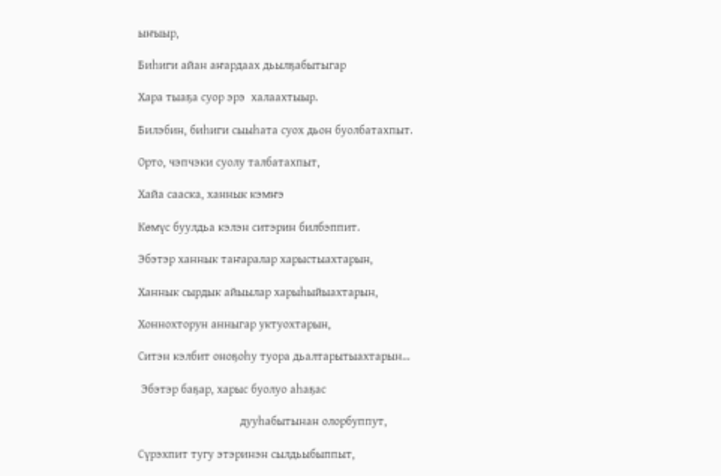ыҥыыр,

Биһиги айан аҥардаах дьылҕабытыгар

Хара тыаҕа суор эрэ  халаахтыыр.

Билэбин, биһиги сыыһата суох дьон буолбатахпыт.

Орто, чэпчэки суолу талбатахпыт,

Хайа сааска, ханнык кэмҥэ

Көмүс буулдьа кэлэн ситэрин билбэппит.

Эбэтэр ханнык таҥаралар харыстыахтарын,

Ханнык сырдык айыылар харыһыйыахтарын,

Хоннохторун анныгар уктуохтарын,

Ситэн кэлбит оноҕоһу туора дьалтарытыахтарын…

 Эбэтэр баҕар, харыс буолуо аһаҕас

                                  дууһабытынан олорбуппут,

Сүрэхпит тугу этэринэн сылдьыбыппыт,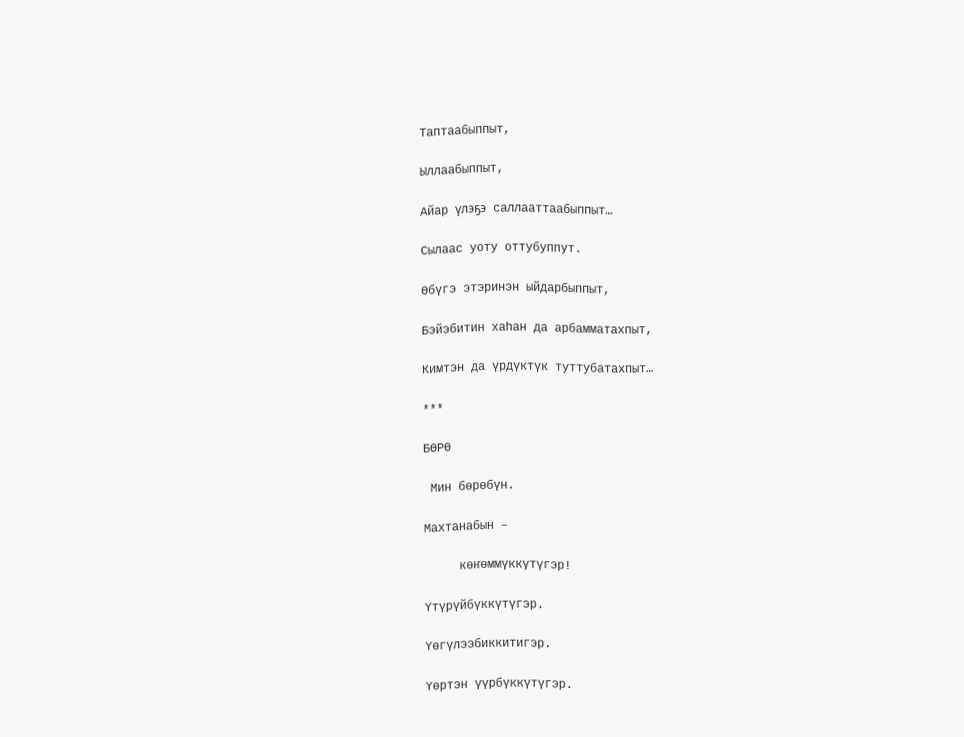Таптаабыппыт,

Ыллаабыппыт,

Айар үлэҕэ саллааттаабыппыт…

Сылаас уоту оттубуппут.

Өбүгэ этэринэн ыйдарбыппыт,

Бэйэбитин хаһан да арбамматахпыт,

Кимтэн да үрдүктүк туттубатахпыт…

***

БӨРӨ

 Мин бөрөбүн.

Махтанабын –

     көҥөммүккүтүгэр!

Үтүрүйбүккүтүгэр.

Үөгүлээбиккитигэр.

Үөртэн үүрбүккүтүгэр.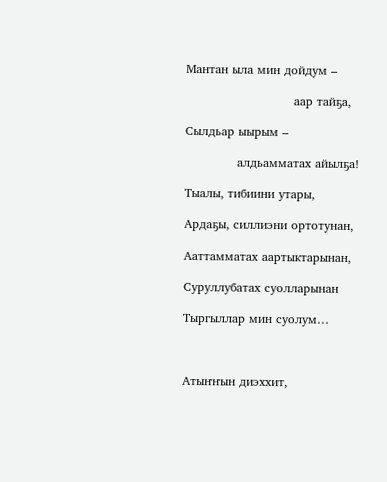Мантан ыла мин дойдум –

                           аар тайҕа,

Сылдьар ыырым –

             алдьамматах айылҕа!

Тыалы, тибиини утары,

Ардаҕы, силлиэни ортотунан,

Ааттамматах аартыктарынан,

Суруллубатах суолларынан

Тыргыллар мин суолум…



Атыҥҥын диэххит,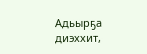Адьырҕа диэххит,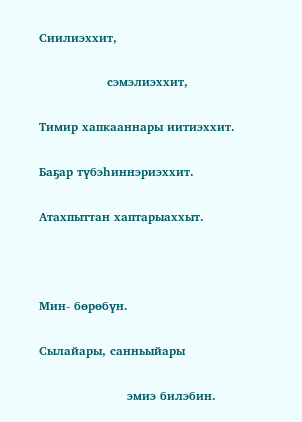Сиилиэххит,

                 сэмэлиэххит,

Тимир хапкааннары иитиэххит.

Баҕар түбэһиннэриэххит.

Атахпыттан хаптарыаххыт.



Мин- бөрөбүн.

Сылайары, санньыйары

                      эмиэ билэбин.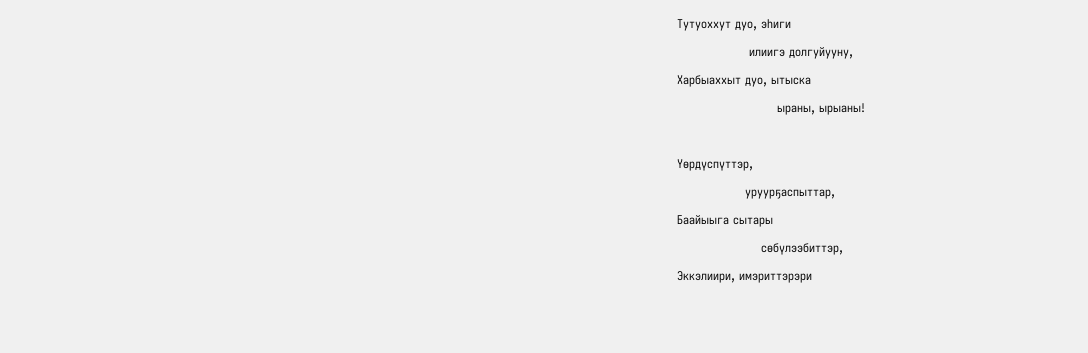Тутуоххут дуо, эһиги

                  илиигэ долгуйууну,

Харбыаххыт дуо, ытыска

                         ыраны, ырыаны!



Үөрдүспүттэр,

                 уруурҕаспыттар,

Баайыыга сытары

                     сөбүлээбиттэр,

Эккэлиири, имэриттэрэри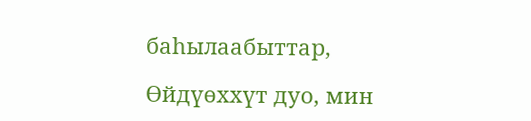баһылаабыттар,

Өйдүөххүт дуо, мин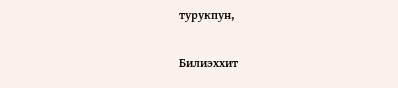турукпун,

Билиэххит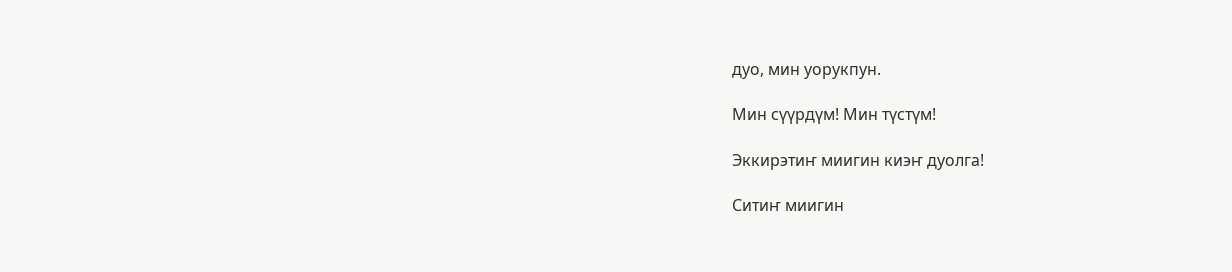дуо, мин уорукпун.

Мин сүүрдүм! Мин түстүм!

Эккирэтиҥ миигин киэҥ дуолга!

Ситиҥ миигин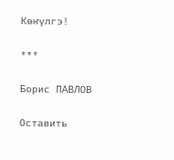Көҥүлгэ!

***

Борис ПАВЛОВ

Оставить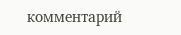комментарий